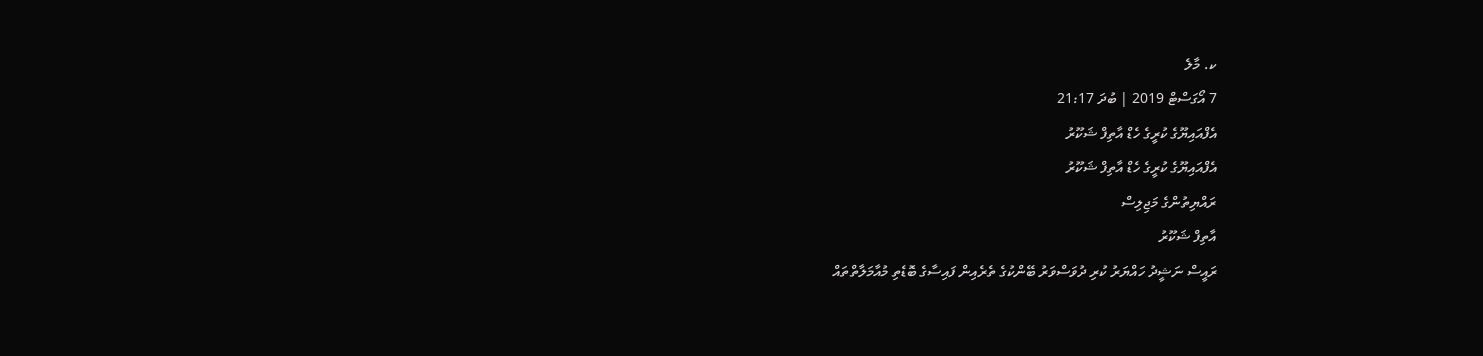ކ. މާލެ
7 އޯގަސްޓް 2019 | ބުދަ 21:17
އެފްއައިޔޫގެ ކުރީގެ ހެޑް އާތިފް ޝަކޫރު
އެފްއައިޔޫގެ ކުރީގެ ހެޑް އާތިފް ޝަކޫރު
ރައްޔިތުންގެ މަޖިލިސް
އާތިފް ޝަކޫރު
ރައީސް ނަޝީދު ހައްޔަރު ކުރި ދުވަސްވަރު ބޭންކުގެ ތެރެއިން ފައިސާގެ ބޮޑެތި މުއާމަލާތްތައް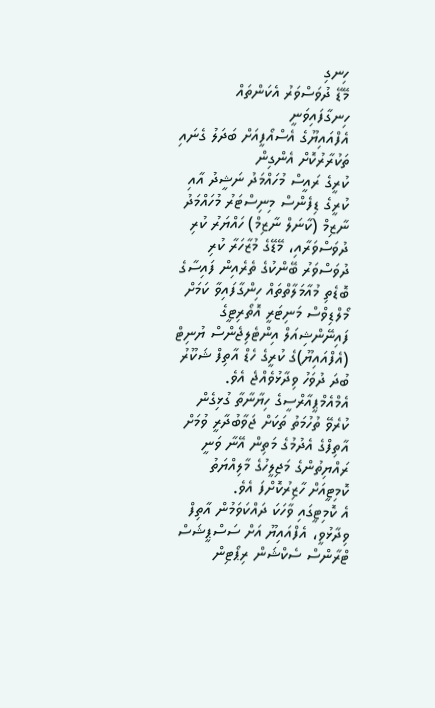ހިނގި
މޭޑޭ ދުވަސްވަރު އެކަންތައް ހިނގާފައިވަނީ
އެފްއައިޔޫގެ އެސްއޯފީއަށް ބަދަލު ގެނައި
ތަކުރާރުކޮށް އެންގިން
ކުރީގެ ރައީސް މުހައްމަދު ނަޝީދު އާއި ކުރީގެ ޑިފެންސް މިނިސްޓަރު މުހައްމަދު ނާޒިމް (ކާނަލް ނާޒިމް) ހައްޔަރު ކުރި ދުވަސްވަރާއި، މޭޑޭގެ މުޒާހަރާ ކުރި ދުވަސްވަރު ބޭންކުގެ ތެރެއިން ފައިސާގެ ބޮޑެތި މުއާމަލާތްތައް ހިންގާފައިވާ ކަމަށް މޯލްޑިވްސް މަނިޓަރީ އޮތޯރިޓީގެ ފައިނޭންޝިއަލް އިންޓެލިޖެންސް ޔުނިޓް (އެފްއައިޔޫ)ގެ ކުރީގެ ހެޑް އާތިފް ޝަކޫރު ބުދަ ދުވަހު ވިދާޅުވެއްޖެ އެވެ.
އެމްއެމްޕީއާރްސީގެ ހިޔާނާތާ ގުޅިގެން ކުރެވޭ ތުހުމަތު ތަކަށް ޖަވާބުދާރީ ވުމަށް އާތިފްގެ އެދުމުގެ މަތިން އޭނާ ވަނީ ރައްޔިތުންގެ މަޖިލީހުގެ މާލިއްޔަތު ކޮމިޓީއަށް ހާޒިރުކޮށްފަ އެވެ.
އެ ކޮމިޓީގައި ވާހަކަ ދައްކަވަމުން އާތިފް ވިދާޅުވީ، އެފްއައިޔޫ އަށް ސަސްޕީޝަސް ޓްރާންސް ސެކްޝަން ރިޕޯޓިން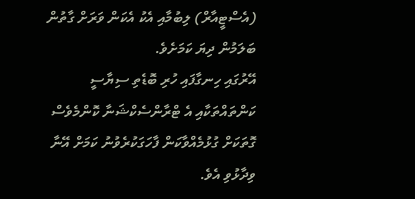(އެސްޓީއާރް) ލިބުމާއި އެކު އެކަން ވަރަށް ގާތުން ބަލަމުން ދިޔަ ކަމަށެވެ.
އޭރުގައި ހިނގާފައި ހުރި ބޮޑެތި ސިޔާސީ ކަންތައްތަކާއި އެ ޓްރާންސެކްޝަނާ ކޮންމެވެސް ގޮތަކަށް ގުޅުމެއްވާކަން ފާހަގަކުރެވުނު ކަމަށް އޭނާ ވިދާޅުވި އެވެ.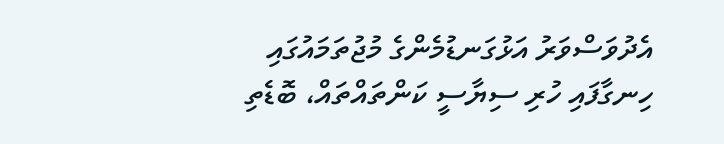އެދުވަސްވަރު އަޅުގަނޑުމެންގެ މުޖުތަމައުގައި ހިނގާފައި ހުރި ސިޔާސީ ކަންތައްތައް، ބޮޑެތި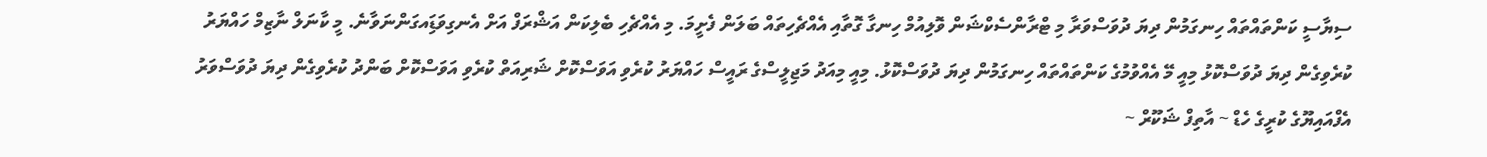ސިޔާސީ ކަންތައްތައް ހިނގަމުން ދިޔަ ދުވަސްވަރާ މި ޓްރާންސެކްޝަން ވޮލިއުމް ހިނގާ ގޮތާއި އެއްޗެހިތައް ބަލަން ފެށީމަ. މި އެއްޗެހި ބެލިކަން އަޝްރަފް އަށް އެނގިވަޑަިއގަންނަވާނެ. މީ ކާނަލް ނާޒިމް ހައްޔަރު ކުރެވިގެން ދިޔަ ދުވަސްކޮޅު މިއީ މޭ އެއްވުމުގެ ކަންތައްތައް ހިނގަމުން ދިޔަ ދުވަސްކޮޅު. މިއީ މިއަދު މަޖިލީސްގެ ރައީސް ހައްޔަރު ކުރެވި އަވަސްކޮށް ޝަރިއަތް ކުރެވި އަވަސްކޮށް ބަންދު ކުރެވިގެން ދިޔަ ދުވަސްވަރު
އެފްއައިޔޫގެ ކުރީގެ ހެޑް ~ އާތިފް ޝަކޫރް ~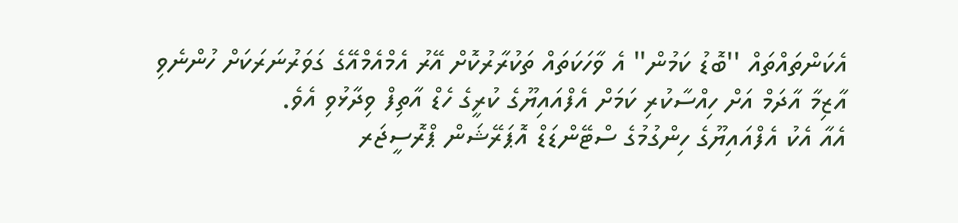އެކަންތައްތައް ''ބޮޑު ކަމުން'' އެ ވާހަކަތައް ތަކުރާރުކޮށް އޭރު އެމްއެމްއޭގެ ގަވަރުނަރަކަށް ހުންނެވި އާޒިމާ އާދަމް އަށް ހިއްސާކުރި ކަމަށް އެފްއައިޔޫގެ ކުރީގެ ހެޑް އާތިފް ވިދާޅުވި އެވެ.
އެއާ އެކު އެފްއައިޔޫގެ ހިންގުމުގެ ސްޓޭންޑަޑް އޮޕަރޭޝަން ޕްރޮސީޖަރ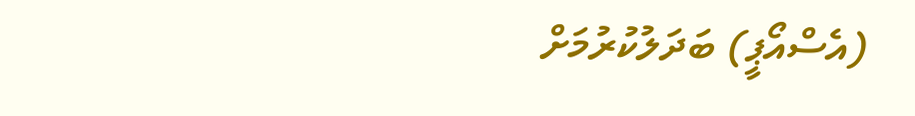(އެސްއޯޕީ) ބަދަލުކުރުމަށް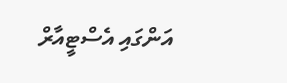އަންގައި އެސްޓީއާރް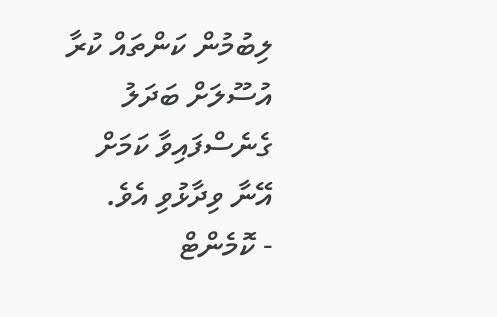ލިބުމުން ކަންތައް ކުރާ އުސޫލަށް ބަދަލު ގެނެސްފައިވާ ކަމަށް އޭނާ ވިދާޅުވި އެވެ.
- ކޮމެންޓް